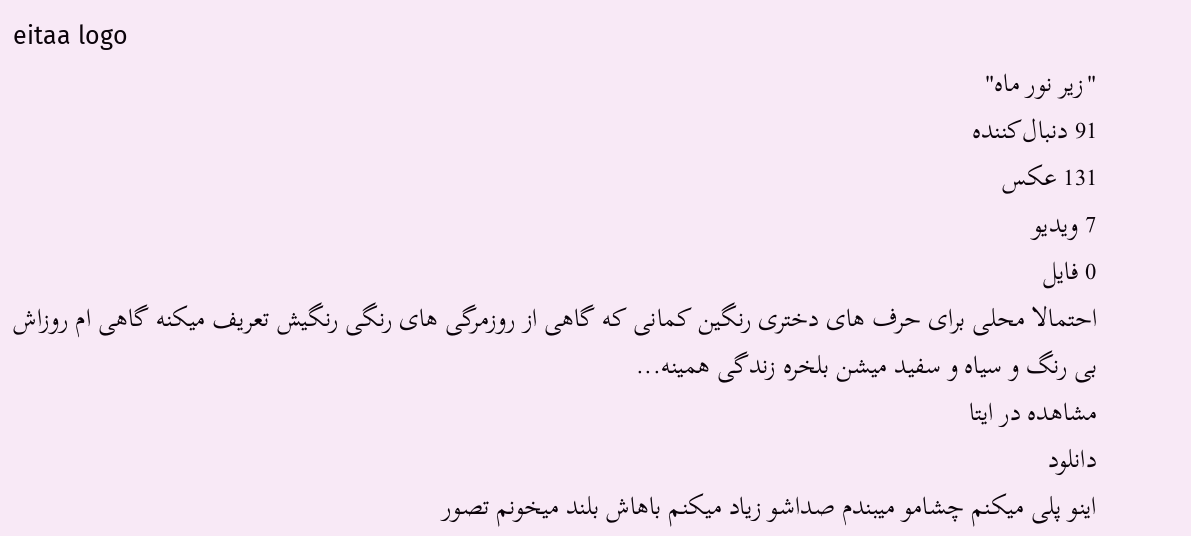eitaa logo
"زیر نور ماه"
91 دنبال‌کننده
131 عکس
7 ویدیو
0 فایل
احتمالا محلی برای حرف های دختری رنگین کمانی که گاهی از روزمرگی های رنگی رنگیش تعریف میکنه گاهی ام روزاش بی رنگ و سیاه و سفید میشن بلخره زندگی همینه...
مشاهده در ایتا
دانلود
اینو پلی میکنم چشامو میبندم صداشو زیاد میکنم باهاش بلند میخونم تصور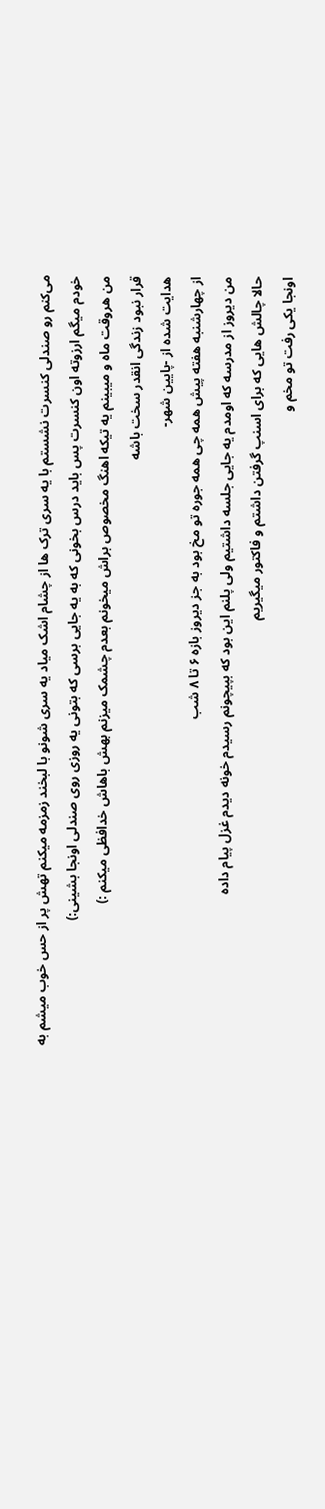می‌کنم رو صندلی کنسرت نشستم با یه سری ترک ها از چشام اشک میاد یه سری شونو با لبخند زمزمه میکنم تهش پر از حس خوب میشم به خودم میگم ارزوته اون کنسرت پس باید درس بخونی که به یه جایی برسی که بتونی یه روزی روی صندلی اونجا بشینی:)
من هروقت ماه و میبینم یه تیکه اهنگ مخصوص براش میخونم بعدم چشمک میزنم بهش باهاش خدافظی میکنم :)
قرار نبود زندگی انقدر سخت باشه
هدایت شده از -پایین شهر-
از چهارشنبه هفته پیش همه چی همه جوره تو مخ بود به جز دیروز بازه ۶ تا ۸ شب
من دیروز از مدرسه که اومدم یه جایی جلسه داشتیم ولی پلنم این بود که بپیچونم رسیدم خونه دیدم غزل پیام داده
حالا چالش هایی که برای اسنپ گرفتن داشتم و فاکتور میگیریم
اونجا یکی رفت تو مخم و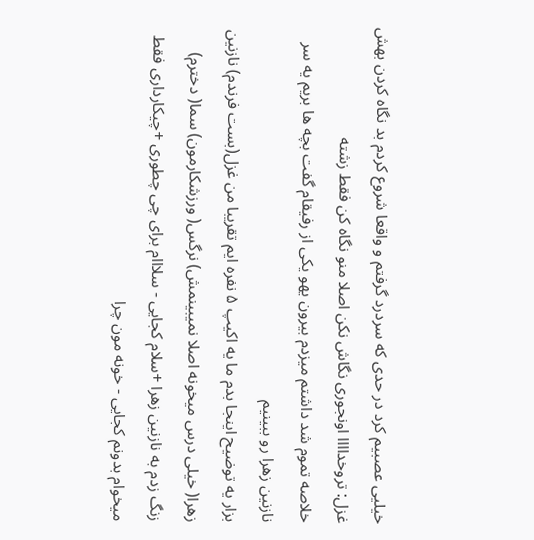خیلیی عصبیم کرد در حدی که سردرد گرفتم و واقعا شروع کردم بد نگاه کردن بهش غزل: تروخداااا اونجوری نگاش نکن اصلا منو نگاه کن فقط زشته
خلاصه تموم شد داشتم میزدم بیرون یهو یکی از رفیقام گفت بچه ها بریم یه سر نازنین زهرا رو ببینیم
بزار یه توضيح اینجا بدم ما یه اکیپ ۵ نفره ایم تقریبا من غزل(بست فرندم) نازنین زهرا( خیلی درس میخونه اصلا نمیبینمش) نرگس( ورزشکارمون) سما( دخترم)
زنگ زدم به نازنين زهرا +سلام کجایی - سلااام برای چی چطوری +چیکارداری فقط میخوام‌ بدونم کجایی - خونه مون چرا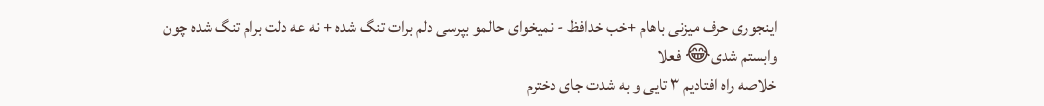اینجوری حرف میزنی باهام +خب خدافظ - نمیخوای حالمو بپرسی دلم برات تنگ شده + نه عه دلت برام تنگ شده چون وابستم شدی😂 فعلا
خلاصه راه افتادیم ۳ تایی و به شدت جای دخترم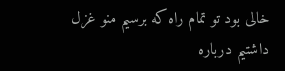خالی بود تو تمام راه که برسیم منو غزل داشتیم درباره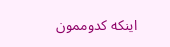اینکه کدوممون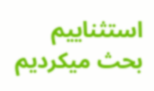استثناییم بحث میکردیم